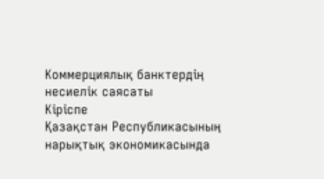Коммерциялық банктердің несиелік саясаты
Кіріспе
Қазақстан Республикасының нарықтық экономикасында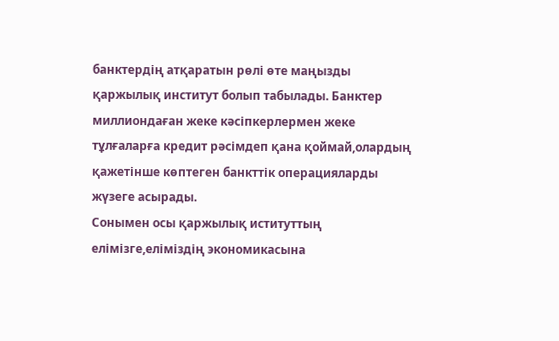банктердің атқаратын рөлі өте маңызды қаржылық институт болып табылады. Банктер миллиондаған жеке кәсіпкерлермен жеке тұлғаларға кредит рәсімдеп қана қоймай,олардың қажетінше көптеген банкттік операцияларды жүзеге асырады.
Сонымен осы қаржылық иституттың елімізге,еліміздің экономикасына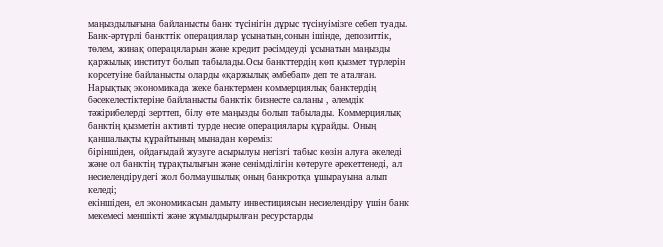маңыздылығына байланысты банк түсінігін дұрыс түсінуімізге себеп туады. Банк-әртүрлі банкттік операциялар ұсынатын,сонын ішінде, депозиттік, төлем, жинақ операцяларын және кредит рәсімдеуді ұсынатын маңызды қаржылық институт болып табылады.Осы банкттердің көп қызмет түрлерін корсетуіне байланысты оларды «қаржылық әмбебап» деп те аталған.
Нарықтық экономикада жеке банктермен коммерциялық банктердің бәсекелестіктеріне байланысты банктік бизнесте саланы , әлемдік тәжірибелерді зерттеп, білу өте маңызды болып табылады. Коммерциялық банктің қызметін активті турде несие операциялары құрайды. Оның қаншалықты құрайтының мынадан көреміз:
біріншіден, ойдағыдай жузуге асырылуы негізгі табыс көзін алуға әкеледі және ол банктің тұрақтылығын және сенімділігін көтеруге әрекеттенеді, ал несиелендірудегі жол болмаушылық оның банкротқа ұшырауына алып келеді;
екіншіден, ел экономикасын дамыту инвестициясын несиелендіру үшін банк мекемесі меншікті және жұмылдырылған ресурстарды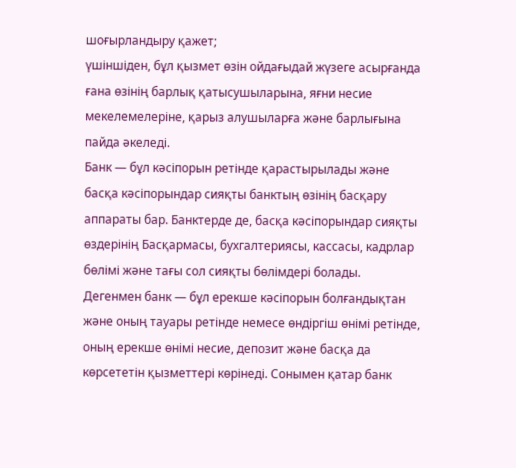шоғырландыру қажет;
үшіншіден, бұл қызмет өзін ойдағыдай жүзеге асырғанда ғана өзінің барлық қатысушыларына, яғни несие мекелемелеріне, қарыз алушыларға және барлығына пайда әкеледі.
Банк — бұл кәсіпорын ретінде қарастырылады және басқа кәсіпорындар сияқты банктың өзінің басқару аппараты бар. Банктерде де, басқа кәсіпорындар сияқты өздерінің Басқармасы, бухгалтериясы, кассасы, кадрлар бөлімі және тағы сол сияқты бөлімдері болады. Дегенмен банк — бұл ерекше кәсіпорын болғандықтан және оның тауары ретінде немесе өндіргіш өнімі ретінде, оның ерекше өнімі несие, депозит және басқа да көрсететін қызметтері көрінеді. Сонымен қатар банк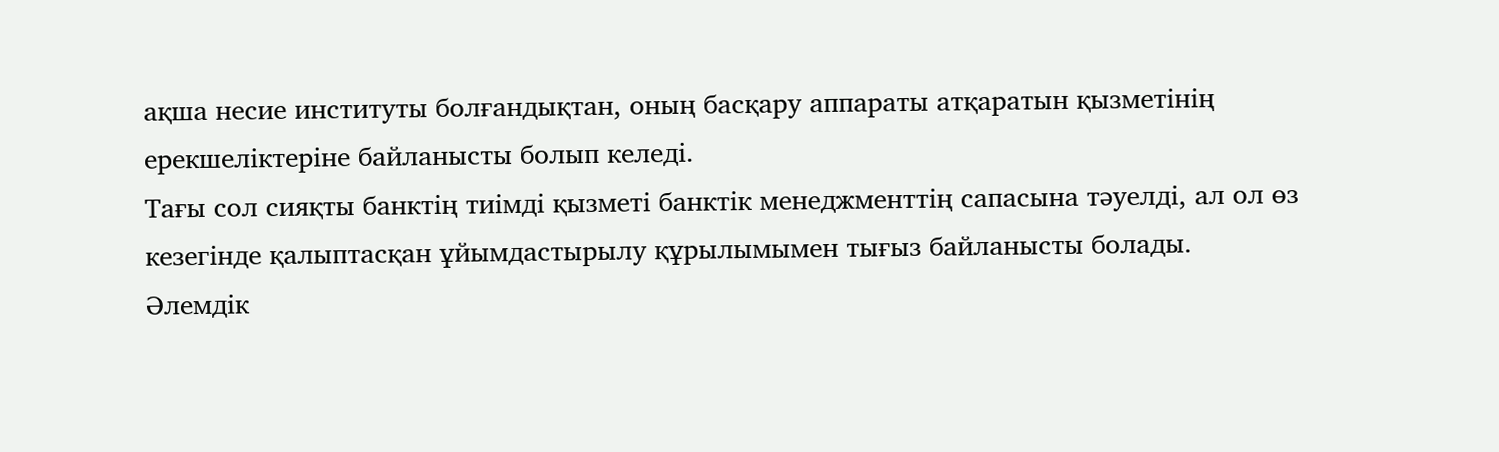ақша несие институты болғандықтан, оның басқару аппараты атқаратын қызметінің ерекшеліктеріне байланысты болып келеді.
Тағы сол сияқты банктің тиімді қызметі банктік менеджменттің сапасына тәуелді, ал ол өз кезегінде қалыптасқан ұйымдастырылу құрылымымен тығыз байланысты болады.
Әлемдік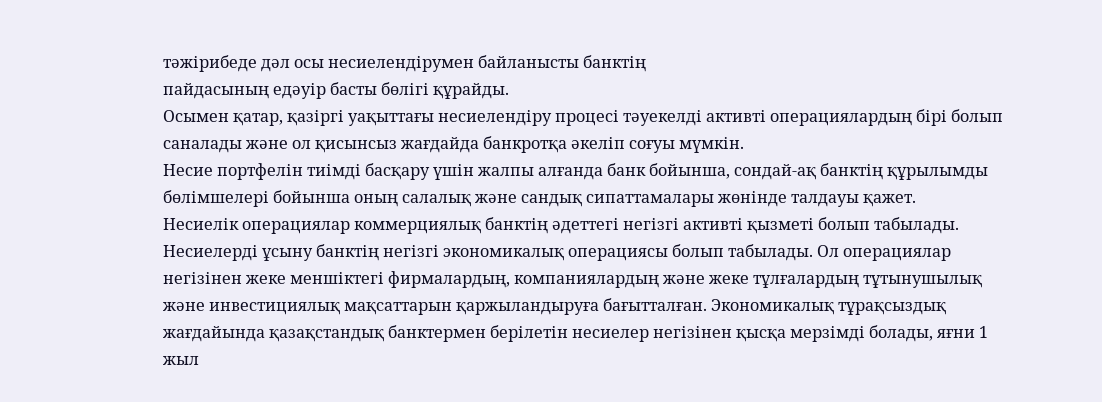тәжірибеде дәл осы несиелендірумен байланысты банктің
пайдасының едәуір басты бөлігі құрайды.
Осымен қатар, қазіргі уақыттағы несиелендіру процесі тәуекелді активті операциялардың бірі болып саналады және ол қисынсыз жағдайда банкротқа әкеліп соғуы мүмкін.
Несие портфелін тиімді басқару үшін жалпы алғанда банк бойынша, сондай-ақ банктің құрылымды бөлімшелері бойынша оның салалық және сандық сипаттамалары жөнінде талдауы қажет.
Несиелік операциялар коммерциялық банктің әдеттегі негізгі активті қызметі болып табылады. Несиелерді ұсыну банктің негізгі экономикалық операциясы болып табылады. Ол операциялар негізінен жеке меншіктегі фирмалардың, компаниялардың және жеке тұлғалардың тұтынушылық және инвестициялық мақсаттарын қаржыландыруға бағытталған. Экономикалық тұрақсыздық жағдайында қазақстандық банктермен берілетін несиелер негізінен қысқа мерзімді болады, яғни 1 жыл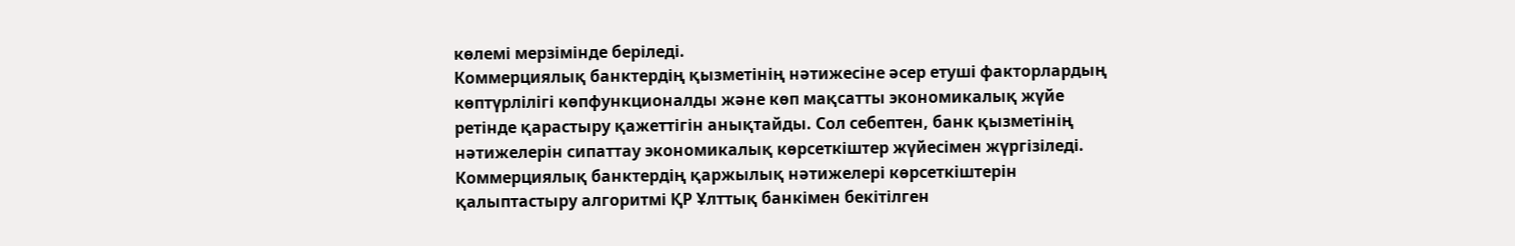көлемі мерзімінде беріледі.
Коммерциялық банктердің қызметінің нәтижесіне әсер етуші факторлардың көптүрлілігі көпфункционалды және көп мақсатты экономикалық жүйе ретінде қарастыру қажеттігін анықтайды. Сол себептен, банк қызметінің нәтижелерін сипаттау экономикалық көрсеткіштер жүйесімен жүргізіледі.
Коммерциялық банктердің қаржылық нәтижелері көрсеткіштерін қалыптастыру алгоритмі ҚР Ұлттық банкімен бекітілген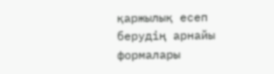қаржылық есеп берудің арнайы формалары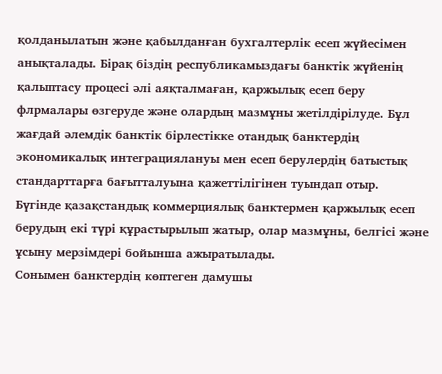қолданылатын және қабылданған бухгалтерлік есеп жүйесімен анықталады. Бірақ біздің республикамыздағы банктік жүйенің қалыптасу процесі әлі аяқталмаған, қаржылық есеп беру флрмалары өзгеруде және олардың мазмұны жетілдірілуде. Бұл жағдай әлемдік банктік бірлестікке отандық банктердің экономикалық интеграциялануы мен есеп берулердің батыстық стандарттарға бағытталуына қажеттілігінен туындап отыр.
Бүгінде қазақстандық коммерциялық банктермен қаржылық есеп берудың екі түрі құрастырылып жатыр, олар мазмұны, белгісі және ұсыну мерзімдері бойынша ажыратылады.
Сонымен банктердің көптеген дамушы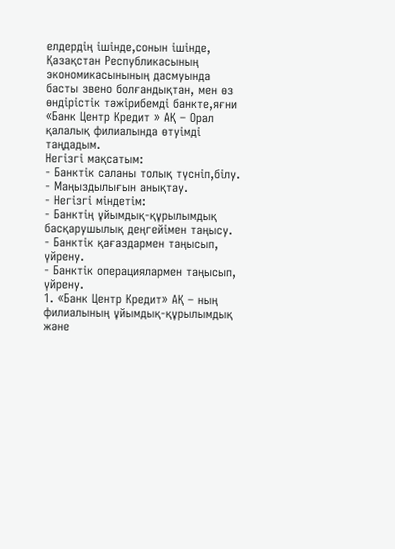елдердің ішінде,сонын ішінде, Қазақстан Республикасының экономикасынының дасмуында басты звено болғандықтан, мен өз өндірістік тәжірибемді банкте,яғни «Банк Центр Кредит » АҚ – Орал қалалық филиалында өтуімді таңдадым.
Негізгі мақсатым:
- Банктік саланы толық түсніп,білу.
- Маңыздылығын анықтау.
- Негізгі міндетім:
- Банктің ұйымдық-құрылымдық басқарушылық деңгейімен таңысу.
- Банктік қағаздармен таңысып, үйрену.
- Банктік операциялармен таңысып, үйрену.
1. «Банк Центр Кредит» АҚ – ның филиалының ұйымдық-құрылымдық және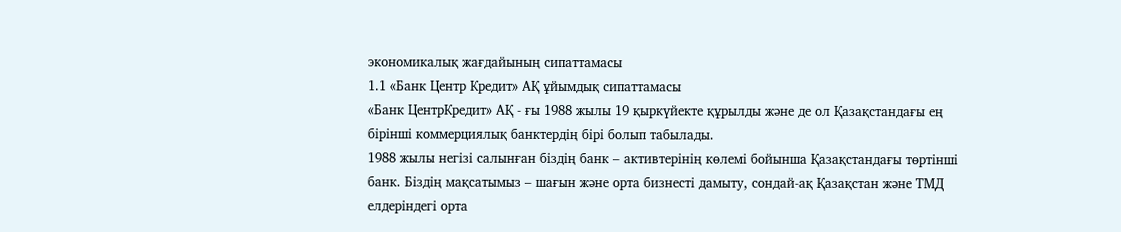экономикалық жағдайының сипаттамасы
1.1 «Банк Центр Кредит» АҚ ұйымдық сипаттамасы
«Банк ЦентрКредит» АҚ - ғы 1988 жылы 19 қыркүйекте құрылды және де ол Қазақстандағы ең бірінші коммерциялық банктердің бірі болып табылады.
1988 жылы негізі салынған біздің банк – активтерінің көлемі бойынша Қазақстандағы төртінші банк. Біздің мақсатымыз – шағын және орта бизнесті дамыту, сондай-ақ Қазақстан және ТМД елдеріндегі орта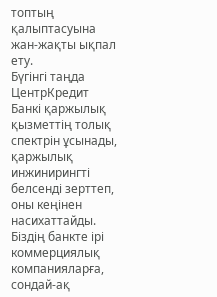топтың қалыптасуына жан-жақты ықпал ету.
Бүгінгі таңда ЦентрКредит Банкі қаржылық қызметтің толық спектрін ұсынады, қаржылық инжинирингті белсенді зерттеп, оны кеңінен насихаттайды. Біздің банкте ірі коммерциялық компанияларға, сондай-ақ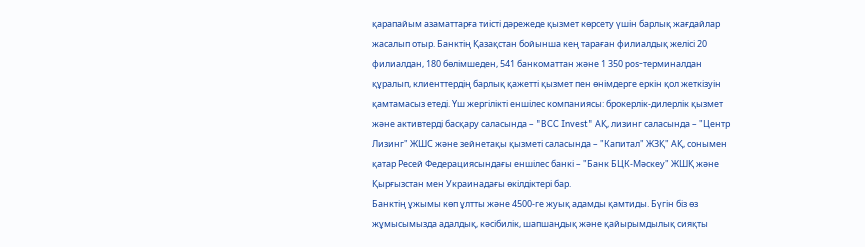қарапайым азаматтарға тиісті дәрежеде қызмет көрсету үшін барлық жағдайлар жасалып отыр. Банктің Қазақстан бойынша кең тараған филиалдық желісі 20 филиалдан, 180 бөлімшеден, 541 банкоматтан және 1 350 pos-терминалдан құралып, клиенттердің барлық қажетті қызмет пен өнімдерге еркін қол жеткізуін қамтамасыз етеді. Үш жергілікті еншілес компаниясы: брокерлік-дилерлік қызмет және активтерді басқару саласында – "BCC Invest" АҚ, лизинг саласында – "Центр Лизинг" ЖШС және зейнетақы қызметі саласында – "Капитал" ЖЗҚ" АҚ, сонымен қатар Ресей Федерациясындағы еншілес банкі – "Банк БЦК-Мәскеу" ЖШҚ және Қырғызстан мен Украинадағы өкілдіктері бар.
Банктің ұжымы көп ұлтты және 4500-ге жуық адамды қамтиды. Бүгін біз өз жұмысымызда адалдық, кәсібилік, шапшаңдық және қайырымдылық сияқты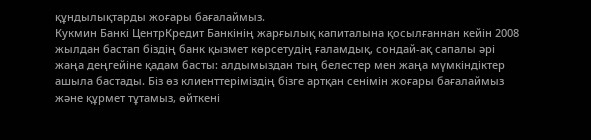құндылықтарды жоғары бағалаймыз.
Кукмин Банкі ЦентрКредит Банкінің жарғылық капиталына қосылғаннан кейін 2008 жылдан бастап біздің банк қызмет көрсетудің ғаламдық, сондай-ақ сапалы әрі жаңа деңгейіне қадам басты: алдымыздан тың белестер мен жаңа мүмкіндіктер ашыла бастады. Біз өз клиенттеріміздің бізге артқан сенімін жоғары бағалаймыз және құрмет тұтамыз, өйткені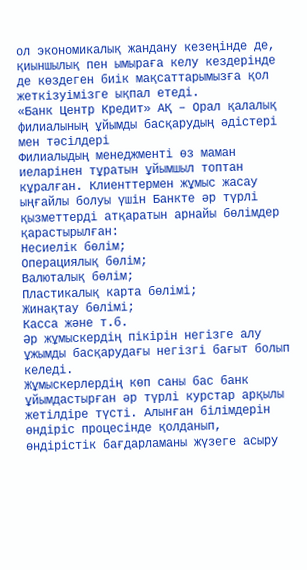ол экономикалық жандану кезеңінде де, қиыншылық пен ымыраға келу кездерінде де көздеген биік мақсаттарымызға қол жеткізуімізге ықпал етеді.
«Банк Центр Кредит» АҚ – Орал қалалық филиалының ұйымды басқарудың әдістері мен тәсілдері
Филиалыдың менеджменті өз маман иеларінен тұратын ұйымшыл топтан кұралған. Клиенттермен жұмыс жасау ыңғайлы болуы үшін Банкте әр түрлі қызметтерді атқаратын арнайы бөлімдер қарастырылған:
Несиелік бөлім;
Операциялық бөлім;
Валюталық бөлім;
Пластикалық карта бөлімі;
Жинақтау бөлімі;
Касса және т.б.
Әр жұмыскердің пікірін негізге алу ұжымды басқарудағы негізгі бағыт болып келеді.
Жұмыскерлердің көп саны бас банк ұйымдастырған әр түрлі курстар арқылы жетілдіре түсті. Алынған білімдерін өндіріс процесінде қолданып, өндірістік бағдарламаны жүзеге асыру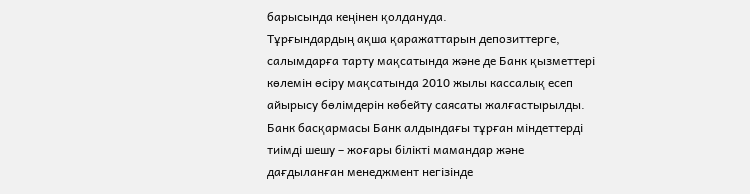барысында кеңінен қолдануда.
Тұрғындардың ақша қаражаттарын депозиттерге, салымдарға тарту мақсатында және де Банк қызметтері көлемін өсіру мақсатында 2010 жылы кассалық есеп айырысу бөлімдерін көбейту саясаты жалғастырылды.
Банк басқармасы Банк алдындағы тұрған міндеттерді тиімді шешу – жоғары білікті мамандар және дағдыланған менеджмент негізінде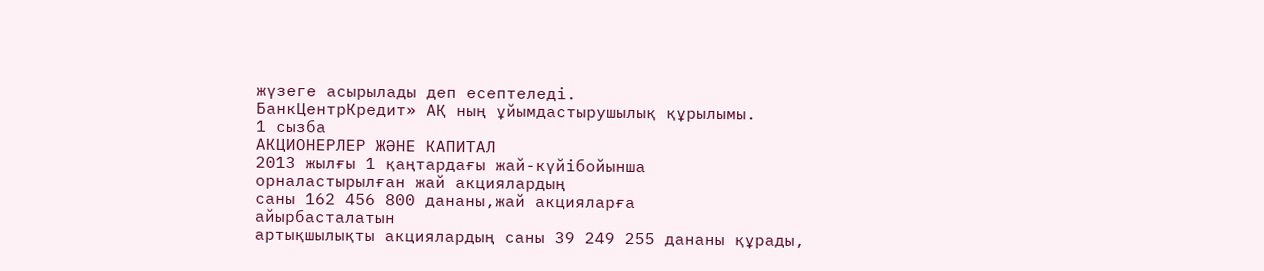жүзеге асырылады деп есептеледі.
БанкЦентрКредит» АҚ ның ұйымдастырушылық құрылымы.
1 сызба
АКЦИОНЕРЛЕР ЖӘНЕ КАПИТАЛ
2013 жылғы 1 қаңтардағы жай-күйібойынша
орналастырылған жай акциялардың
саны 162 456 800 дананы,жай акцияларға
айырбасталатын
артықшылықты акциялардың саны 39 249 255 дананы құрады,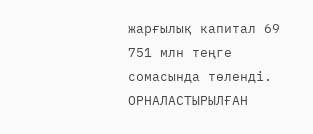жарғылық капитал 69 751 млн теңге сомасында төленді.
ОРНАЛАСТЫРЫЛҒАН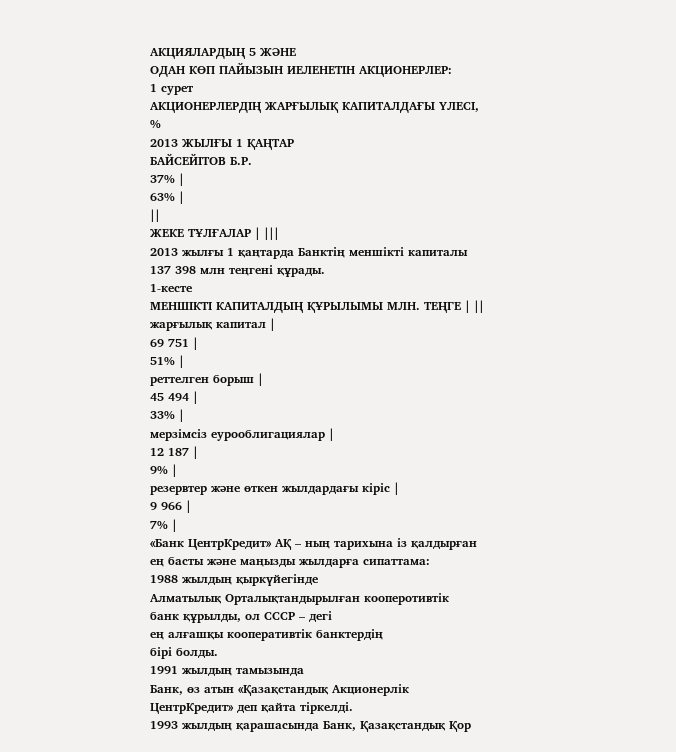АКЦИЯЛАРДЫҢ 5 ЖӘНЕ
ОДАН КӨП ПАЙЫЗЫН ИЕЛЕНЕТІН АКЦИОНЕРЛЕР:
1 сурет
АКЦИОНЕРЛЕРДІҢ ЖАРҒЫЛЫҚ КАПИТАЛДАҒЫ ҮЛЕСІ, %
2013 ЖЫЛҒЫ 1 ҚАҢТАР
БАЙСЕЙIТОВ Б.Р.
37% |
63% |
||
ЖЕКЕ ТҰЛҒАЛАР | |||
2013 жылғы 1 қаңтарда Банктің меншікті капиталы 137 398 млн теңгені құрады.
1-кесте
МЕНШІКТІ КАПИТАЛДЫҢ ҚҰРЫЛЫМЫ МЛН. ТЕҢГE | ||
жарғылық капитал |
69 751 |
51% |
реттелген борыш |
45 494 |
33% |
мерзімсіз еурооблигациялар |
12 187 |
9% |
резервтер және өткен жылдардағы кіріс |
9 966 |
7% |
«Банк ЦентрКредит» АҚ – ның тарихына із қалдырған ең басты және маңызды жылдарға сипаттама:
1988 жылдың қыркүйегінде
Алматылық Орталықтандырылған кооперотивтік
банк құрылды, ол СССР – дегі
ең алғашқы кооперативтік банктердің
бірі болды.
1991 жылдың тамызында
Банк, өз атын «Қазақстандық Акционерлік
ЦентрКредит» деп қайта тіркелді.
1993 жылдың қарашасында Банк, Қазақстандық Қор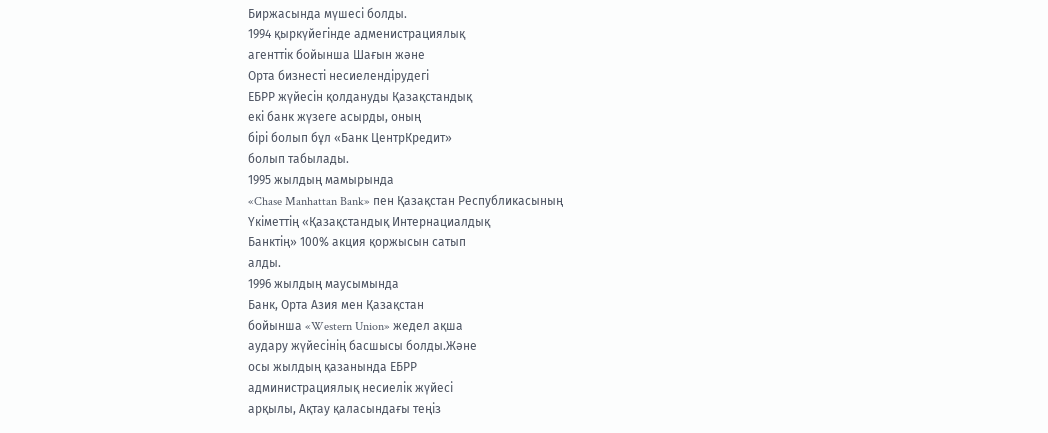Биржасында мүшесі болды.
1994 қыркүйегінде адменистрациялық
агенттік бойынша Шағын және
Орта бизнесті несиелендірудегі
ЕБРР жүйесін қолдануды Қазақстандық
екі банк жүзеге асырды, оның
бірі болып бұл «Банк ЦентрКредит»
болып табылады.
1995 жылдың мамырында
«Chase Manhattan Bank» пен Қазақстан Республикасының
Үкіметтің «Қазақстандық Интернациалдық
Банктің» 100% акция қоржысын сатып
алды.
1996 жылдың маусымында
Банк, Орта Азия мен Қазақстан
бойынша «Western Union» жедел ақша
аудару жүйесінің басшысы болды.Және
осы жылдың қазанында ЕБРР
администрациялық несиелік жүйесі
арқылы, Ақтау қаласындағы теңіз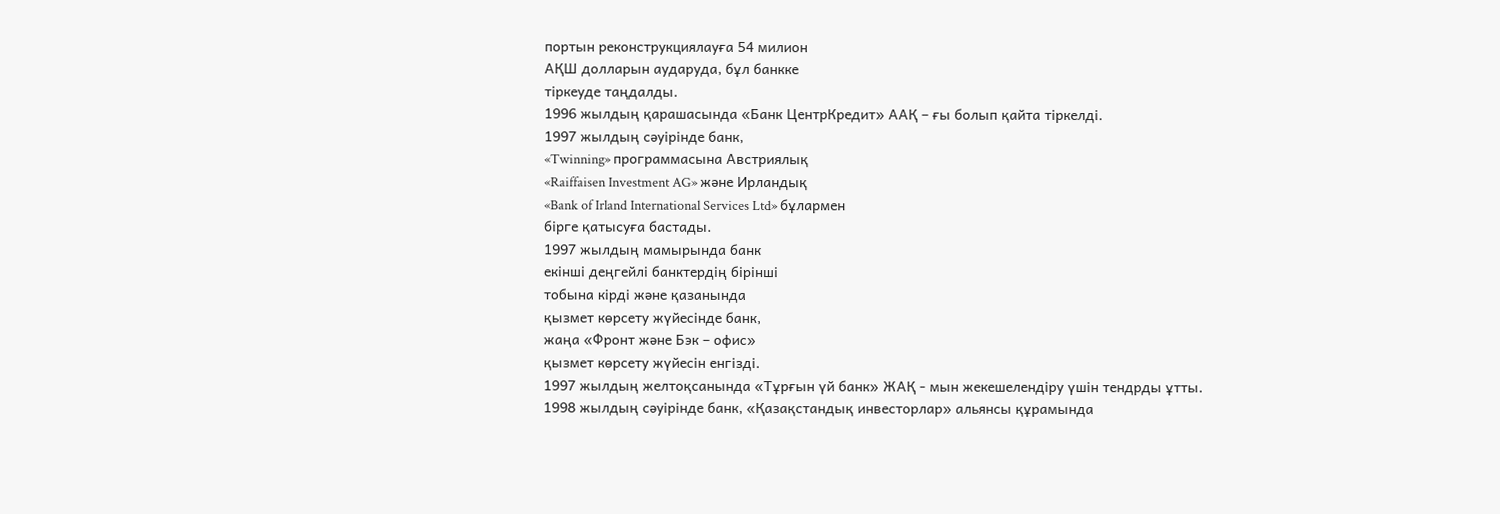портын реконструкциялауға 54 милион
АҚШ долларын аударуда, бұл банкке
тіркеуде таңдалды.
1996 жылдың қарашасында «Банк ЦентрКредит» ААҚ – ғы болып қайта тіркелді.
1997 жылдың сәуірінде банк,
«Twinning» программасына Австриялық
«Raiffaisen Investment AG» және Ирландық
«Bank of Irland International Services Ltd» бұлармен
бірге қатысуға бастады.
1997 жылдың мамырында банк
екінші деңгейлі банктердің бірінші
тобына кірді және қазанында
қызмет көрсету жүйесінде банк,
жаңа «Фронт және Бэк – офис»
қызмет көрсету жүйесін енгізді.
1997 жылдың желтоқсанында «Тұрғын үй банк» ЖАҚ - мын жекешелендіру үшін тендрды ұтты.
1998 жылдың сәуірінде банк, «Қазақстандық инвесторлар» альянсы құрамында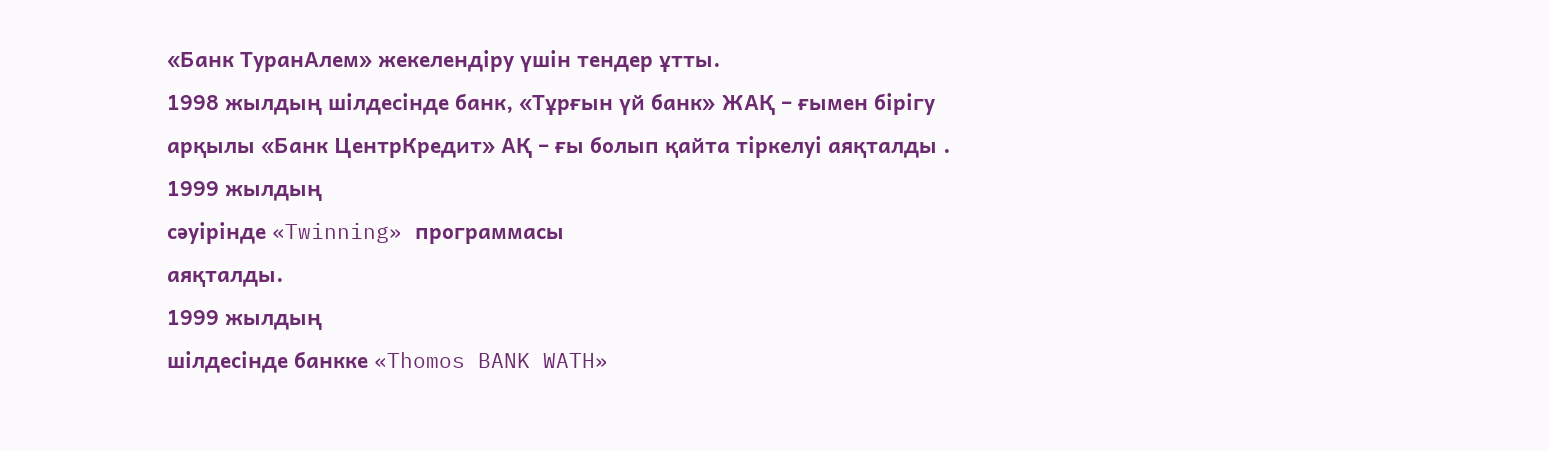«Банк ТуранАлем» жекелендіру үшін тендер ұтты.
1998 жылдың шілдесінде банк, «Тұрғын үй банк» ЖАҚ – ғымен бірігу арқылы «Банк ЦентрКредит» АҚ – ғы болып қайта тіркелуі аяқталды .
1999 жылдың
сәуірінде «Twinning» программасы
аяқталды.
1999 жылдың
шілдесінде банкке «Thomos BANK WATH»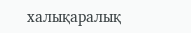халықаралық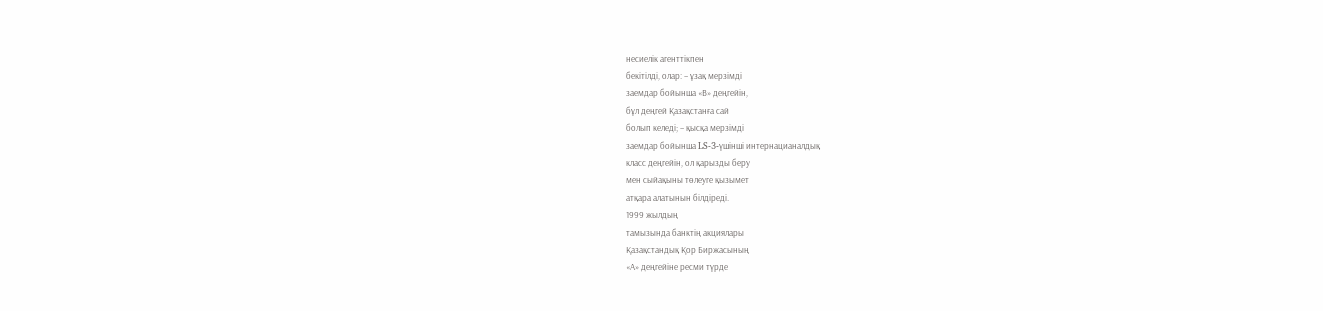несиелік агенттікпен
бекітілді, олар: – ұзақ мерзімді
заемдар бойынша «В» деңгейін,
бұл деңгей Қазақстанға сай
болып келеді; – қысқа мерзімді
заемдар бойынша LS-3-үшінші интернацианалдық
класс деңгейін, ол қарызды беру
мен сыйақыны төлеуге қызымет
атқара алатынын білдіреді.
1999 жылдың
тамызында банктің акциялары
Қазақстандық Қор Биржасының
«А» деңгейіне ресми түрде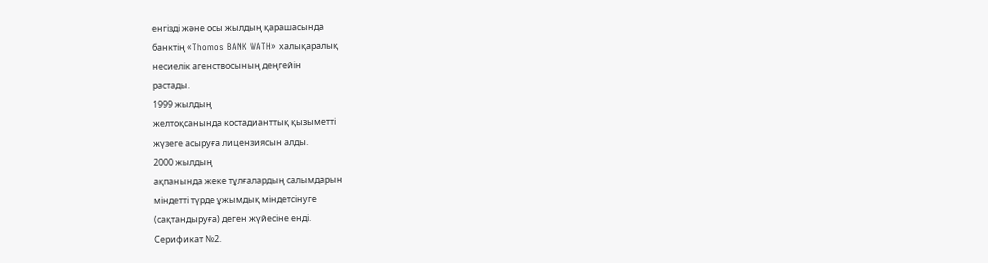енгізді және осы жылдың қарашасында
банктің «Thomos BANK WATH» халықаралық
несиелік агенствосының деңгейін
растады.
1999 жылдың
желтоқсанында костадианттық қызыметті
жүзеге асыруға лицензиясын алды.
2000 жылдың
ақпанында жеке тұлғалардың салымдарын
міндетті түрде ұжымдық міндетсінуге
(сақтандыруға) деген жүйесіне енді.
Серификат №2.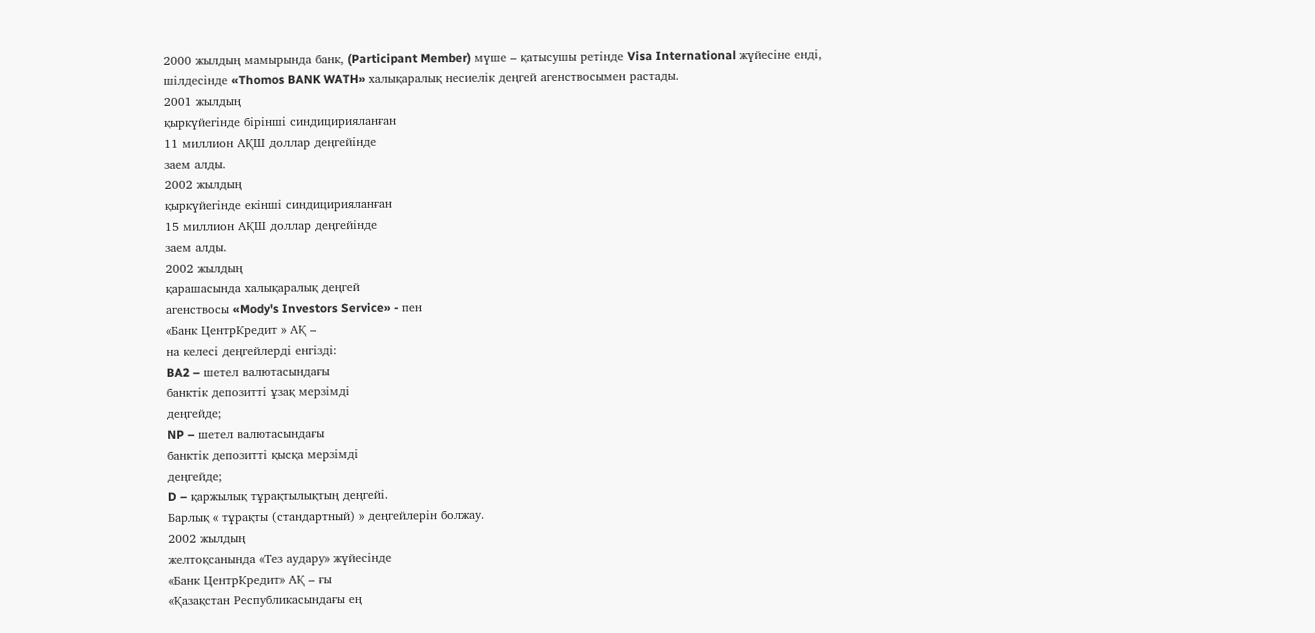2000 жылдың мамырында банк, (Participant Member) мүше – қатысушы ретінде Visa International жүйесіне енді, шілдесінде «Thomos BANK WATH» халықаралық несиелік деңгей агенствосымен растады.
2001 жылдың
қыркүйегінде бірінші синдицирияланған
11 миллион АҚШ доллар деңгейінде
заем алды.
2002 жылдың
қыркүйегінде екінші синдицирияланған
15 миллион АҚШ доллар деңгейінде
заем алды.
2002 жылдың
қарашасында халықаралық деңгей
агенствосы «Mody's Investors Service» - пен
«Банк ЦентрКредит » АҚ –
на келесі деңгейлерді енгізді:
BA2 – шетел валютасындағы
банктік депозитті ұзақ мерзімді
деңгейде;
NP – шетел валютасындағы
банктік депозитті қысқа мерзімді
деңгейде;
D – қаржылық тұрақтылықтың деңгейі.
Барлық « тұрақты (стандартный) » деңгейлерін болжау.
2002 жылдың
желтоқсанында «Тез аудару» жүйесінде
«Банк ЦентрКредит» АҚ – ғы
«Қазақстан Республикасындағы ең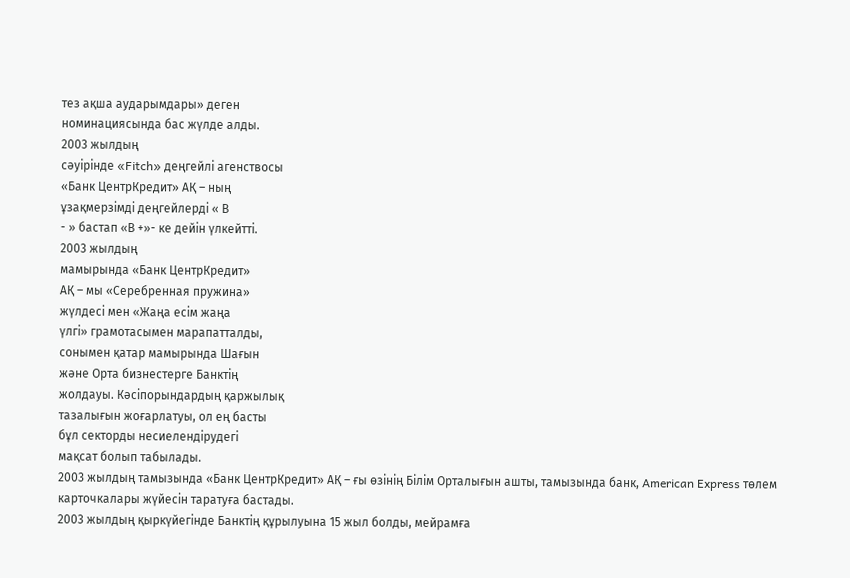тез ақша аударымдары» деген
номинациясында бас жүлде алды.
2003 жылдың
сәуірінде «Fitch» деңгейлі агенствосы
«Банк ЦентрКредит» АҚ – ның
ұзақмерзімді деңгейлерді « В
- » бастап «В +»- ке дейін үлкейтті.
2003 жылдың
мамырында «Банк ЦентрКредит»
АҚ – мы «Серебренная пружина»
жүлдесі мен «Жаңа есім жаңа
үлгі» грамотасымен марапатталды,
сонымен қатар мамырында Шағын
және Орта бизнестерге Банктің
жолдауы. Кәсіпорындардың қаржылық
тазалығын жоғарлатуы, ол ең басты
бұл секторды несиелендірудегі
мақсат болып табылады.
2003 жылдың тамызында «Банк ЦентрКредит» АҚ – ғы өзінің Білім Орталығын ашты, тамызында банк, American Express төлем карточкалары жүйесін таратуға бастады.
2003 жылдың қыркүйегінде Банктің құрылуына 15 жыл болды, мейрамға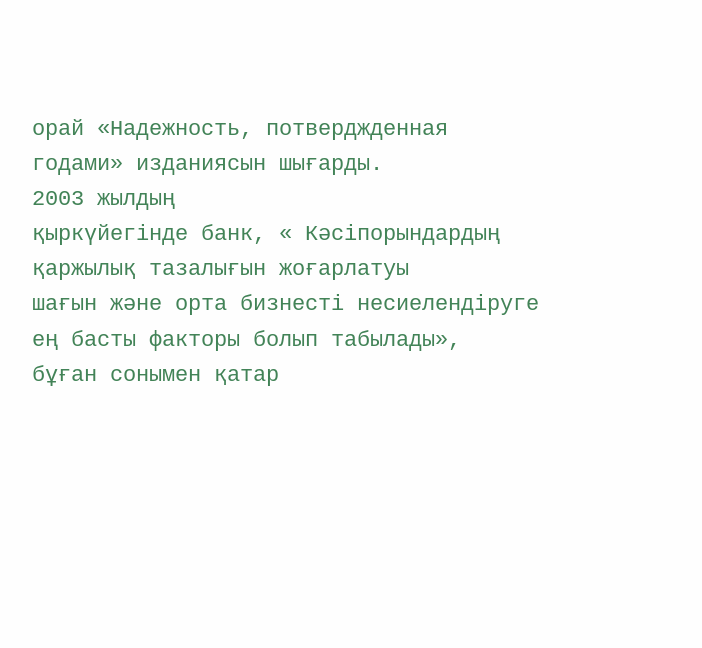орай «Надежность, потверджденная годами» изданиясын шығарды.
2003 жылдың
қыркүйегінде банк, « Кәсіпорындардың
қаржылық тазалығын жоғарлатуы
шағын және орта бизнесті несиелендіруге
ең басты факторы болып табылады»,
бұған сонымен қатар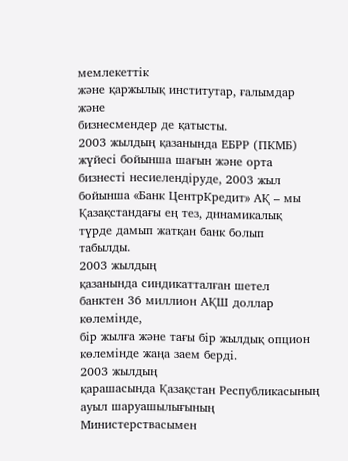мемлекеттік
және қаржылық институтар, ғалымдар және
бизнесмендер де қатысты.
2003 жылдың қазанында ЕБРР (ПКМБ) жүйесі бойынша шағын және орта бизнесті несиелендіруде, 2003 жыл бойынша «Банк ЦентрКредит» АҚ – мы Қазақстандағы ең тез, дннамикалық түрде дамып жатқан банк болып табылды.
2003 жылдың
қазанында синдикатталған шетел
банктен 36 миллион АҚШ доллар көлемінде,
бір жылға және тағы бір жылдық опцион
көлемінде жаңа заем берді.
2003 жылдың
қарашасында Қазақстан Республикасының
ауыл шаруашылығының Министерствасымен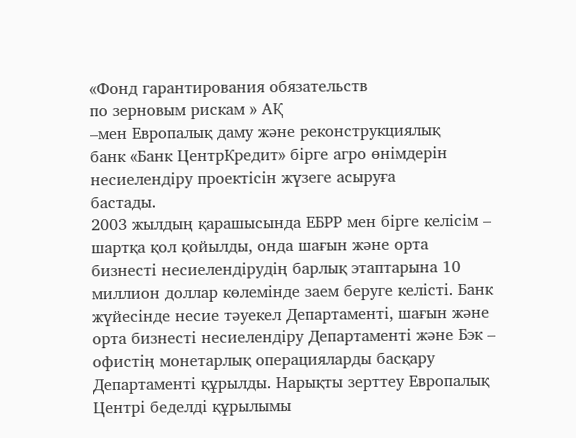«Фонд гарантирования обязательств
по зерновым рискам » АҚ
–мен Европалық даму және реконструкциялық
банк «Банк ЦентрКредит» бірге агро өнімдерін
несиелендіру проектісін жүзеге асыруға
бастады.
2003 жылдың қарашысында ЕБРР мен бірге келісім – шартқа қол қойылды, онда шағын және орта бизнесті несиелендірудің барлық этаптарына 10 миллион доллар көлемінде заем беруге келісті. Банк жүйесінде несие тәуекел Департаменті, шағын және орта бизнесті несиелендіру Департаменті және Бэк – офистің монетарлық операцияларды басқару Департаменті құрылды. Нарықты зерттеу Европалық Центрі беделді құрылымы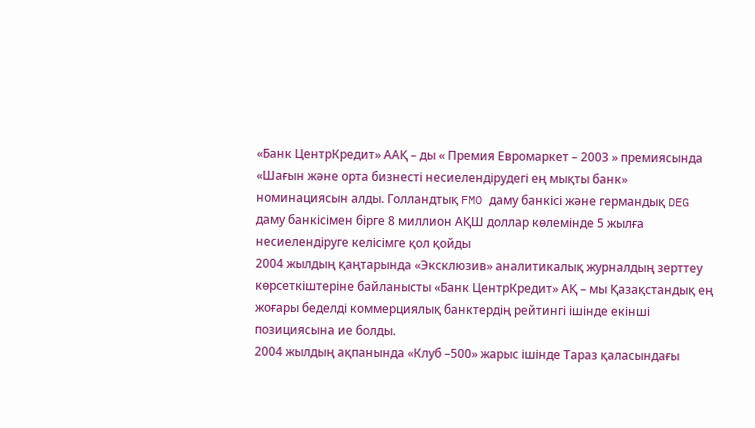«Банк ЦентрКредит» ААҚ – ды « Премия Евромаркет – 2003 » премиясында «Шағын және орта бизнесті несиелендірудегі ең мықты банк» номинациясын алды. Голландтық FMO даму банкісі және германдық DEG даму банкісімен бірге 8 миллион АҚШ доллар көлемінде 5 жылға несиелендіруге келісімге қол қойды
2004 жылдың қаңтарында «Эксклюзив» аналитикалық журналдың зерттеу көрсеткіштеріне байланысты «Банк ЦентрКредит» АҚ – мы Қазақстандық ең жоғары беделді коммерциялық банктердің рейтингі ішінде екінші позициясына ие болды.
2004 жылдың ақпанында «Клуб –500» жарыс ішінде Тараз қаласындағы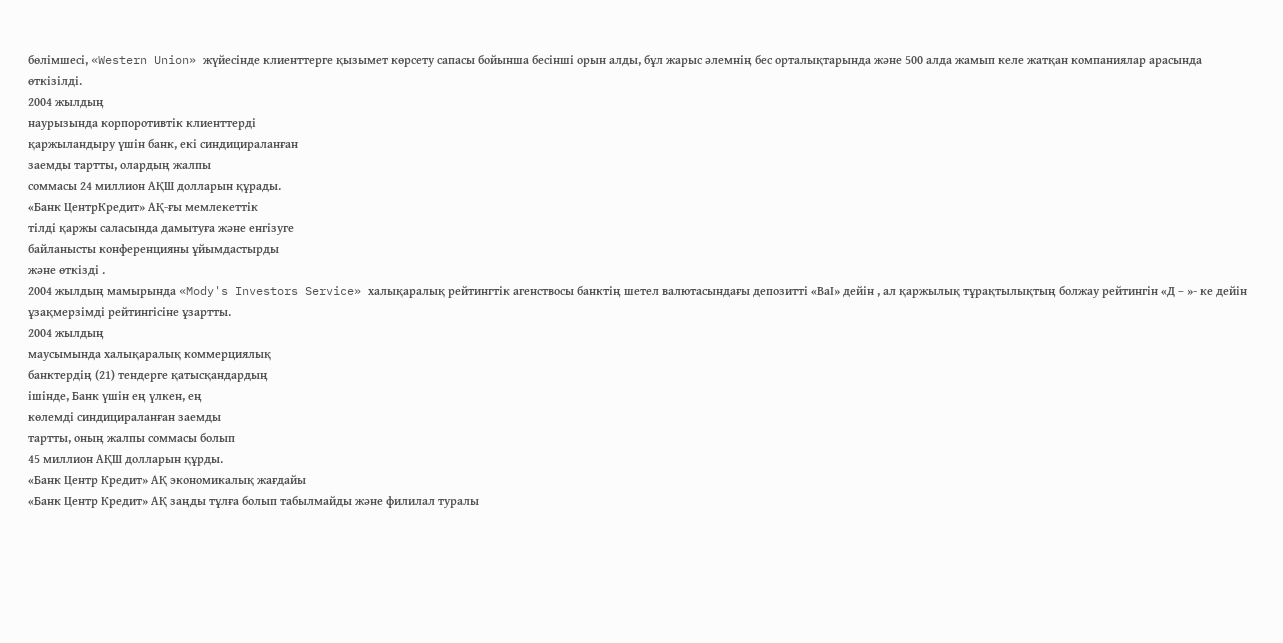бөлімшесі, «Western Union» жүйесінде клиенттерге қызымет көрсету сапасы бойынша бесінші орын алды, бұл жарыс әлемнің бес орталықтарында және 500 алда жамып келе жатқан компаниялар арасында өткізілді.
2004 жылдың
наурызында корпоротивтік клиенттерді
қаржыландыру үшін банк, екі синдицираланған
заемды тартты, олардың жалпы
соммасы 24 миллион АҚШ долларын құрады.
«Банк ЦентрКредит» АҚ-ғы мемлекеттік
тілді қаржы саласында дамытуға және енгізуге
байланысты конференцияны ұйымдастырды
және өткізді .
2004 жылдың мамырында «Mody's Investors Service» халықаралық рейтингтік агенствосы банктің шетел валютасындағы депозитті «ВаІ» дейін , ал қаржылық тұрақтылықтың болжау рейтингін «Д – »- ке дейін ұзақмерзімді рейтингісіне ұзартты.
2004 жылдың
маусымында халықаралық коммерциялық
банктердің (21) тендерге қатысқандардың
ішінде, Банк үшін ең үлкен, ең
көлемді синдицираланған заемды
тартты, оның жалпы соммасы болып
45 миллион АҚШ долларын құрды.
«Банк Центр Кредит» АҚ экономикалық жағдайы
«Банк Центр Кредит» АҚ заңды тұлға болып табылмайды және филилал туралы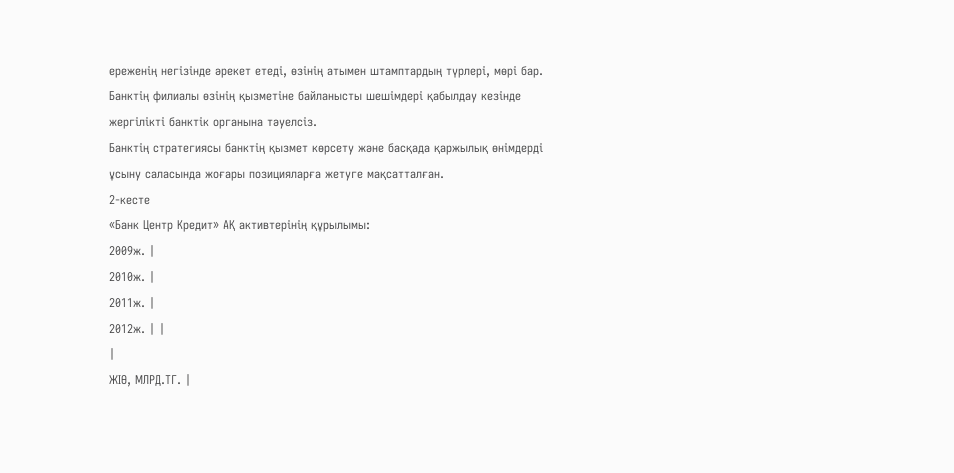ереженің негізінде әрекет етеді, өзінің атымен штамптардың түрлері, мөрі бар. Банктің филиалы өзінің қызметіне байланысты шешімдері қабылдау кезінде жергілікті банктік органына тәуелсіз.
Банктің стратегиясы банктің қызмет көрсету және басқада қаржылық өнімдерді ұсыну саласында жоғары позицияларға жетуге мақсатталған.
2-кесте
«Банк Центр Кредит» АҚ активтерінің құрылымы:
2009ж. |
2010ж. |
2011ж. |
2012ж. | |
|
ЖІӨ, МЛРД.ТГ. |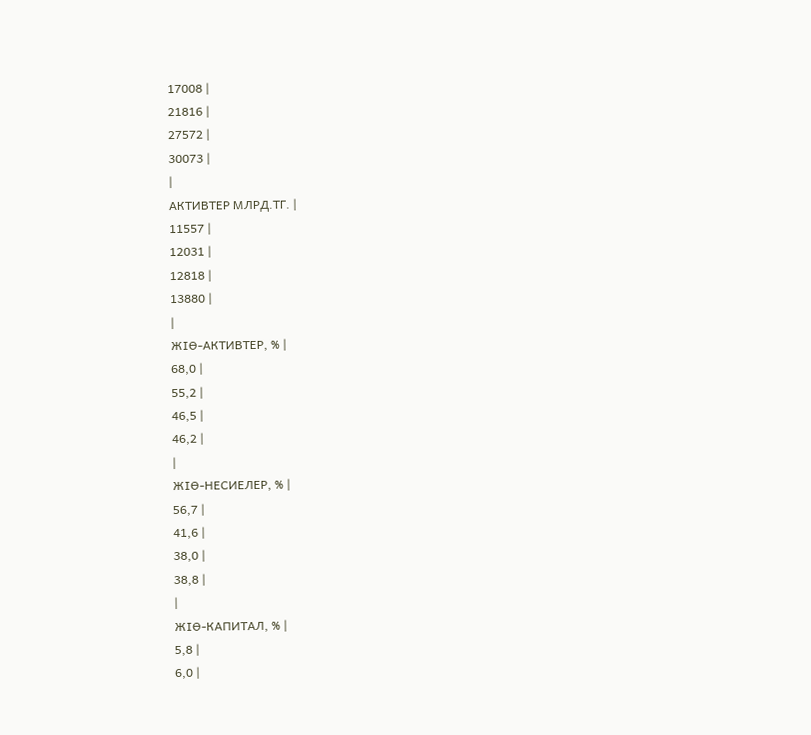17008 |
21816 |
27572 |
30073 |
|
АКТИВТЕР МЛРД.ТГ. |
11557 |
12031 |
12818 |
13880 |
|
ЖІӨ-АКТИВТЕР, % |
68,0 |
55,2 |
46,5 |
46,2 |
|
ЖІӨ-НЕСИЕЛЕР, % |
56,7 |
41,6 |
38,0 |
38,8 |
|
ЖІӨ-КАПИТАЛ, % |
5,8 |
6,0 |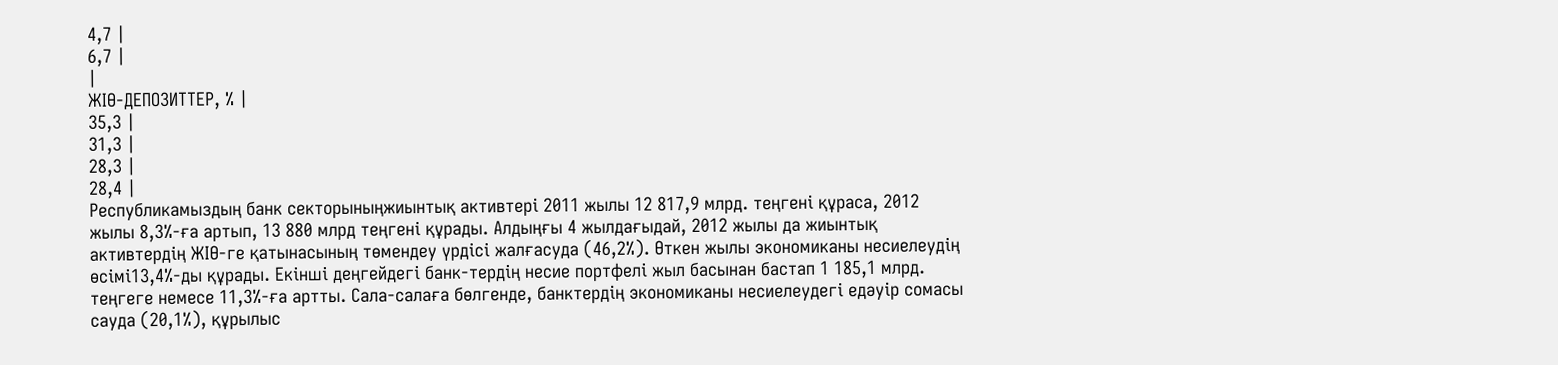4,7 |
6,7 |
|
ЖІӨ-ДЕПОЗИТТЕР, % |
35,3 |
31,3 |
28,3 |
28,4 |
Республикамыздың банк секторыныңжиынтық активтері 2011 жылы 12 817,9 млрд. теңгені құраса, 2012 жылы 8,3%-ға артып, 13 880 млрд теңгені құрады. Алдыңғы 4 жылдағыдай, 2012 жылы да жиынтық активтердің ЖІӨ-ге қатынасының төмендеу үрдісі жалғасуда (46,2%). Өткен жылы экономиканы несиелеудің өсімі13,4%-ды құрады. Екінші деңгейдегі банк-тердің несие портфелі жыл басынан бастап 1 185,1 млрд. теңгеге немесе 11,3%-ға артты. Сала-салаға бөлгенде, банктердің экономиканы несиелеудегі едәуір сомасы сауда (20,1%), құрылыс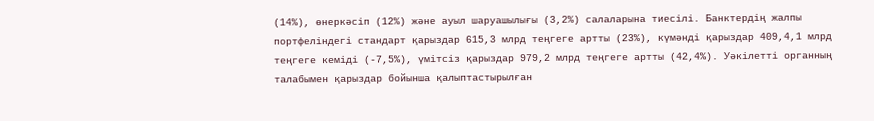(14%), өнеркәсіп (12%) және ауыл шаруашылығы (3,2%) салаларына тиесілі. Банктердің жалпы портфеліндегі стандарт қарыздар 615,3 млрд теңгеге артты (23%), күмәнді қарыздар 409,4,1 млрд теңгеге кеміді (-7,5%), үмітсіз қарыздар 979,2 млрд теңгеге артты (42,4%). Уәкілетті органның талабымен қарыздар бойынша қалыптастырылған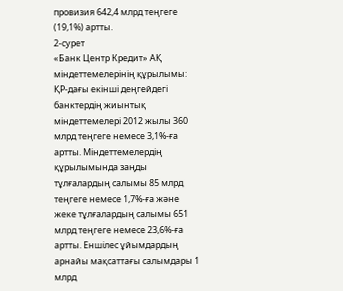провизия 642,4 млрд теңгеге (19,1%) артты.
2-сурет
«Банк Центр Кредит» АҚ міндеттемелерінің құрылымы:
ҚР-дағы екінші деңгейдегі банктердің жиынтық міндеттемелері 2012 жылы 360 млрд теңгеге немесе 3,1%-ға артты. Міндеттемелердің құрылымында заңды тұлғалардың салымы 85 млрд теңгеге немесе 1,7%-ға және жеке тұлғалардың салымы 651 млрд теңгеге немесе 23,6%-ға артты. Еншілес ұйымдардың арнайы мақсаттағы салымдары 1 млрд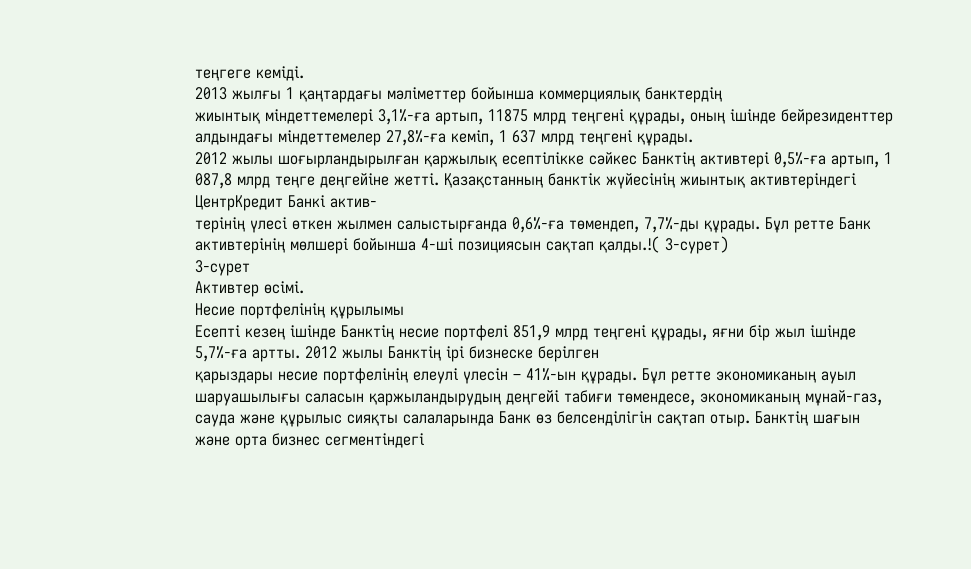теңгеге кеміді.
2013 жылғы 1 қаңтардағы мәліметтер бойынша коммерциялық банктердің
жиынтық міндеттемелері 3,1%-ға артып, 11875 млрд теңгені құрады, оның ішінде бейрезиденттер алдындағы міндеттемелер 27,8%-ға кеміп, 1 637 млрд теңгені құрады.
2012 жылы шоғырландырылған қаржылық есептілікке сәйкес Банктің активтері 0,5%-ға артып, 1 087,8 млрд теңге деңгейіне жетті. Қазақстанның банктік жүйесінің жиынтық активтеріндегі ЦентрКредит Банкі актив-
терінің үлесі өткен жылмен салыстырғанда 0,6%-ға төмендеп, 7,7%-ды құрады. Бұл ретте Банк активтерінің мөлшері бойынша 4-ші позициясын сақтап қалды.!( 3-сурет)
3-сурет
Активтер өсімі.
Несие портфелінің құрылымы
Есепті кезең ішінде Банктің несие портфелі 851,9 млрд теңгені құрады, яғни бір жыл ішінде 5,7%-ға артты. 2012 жылы Банктің ірі бизнеске берілген
қарыздары несие портфелінің елеулі үлесін – 41%-ын құрады. Бұл ретте экономиканың ауыл шаруашылығы саласын қаржыландырудың деңгейі табиғи төмендесе, экономиканың мұнай-газ, сауда және құрылыс сияқты салаларында Банк өз белсенділігін сақтап отыр. Банктің шағын және орта бизнес сегментіндегі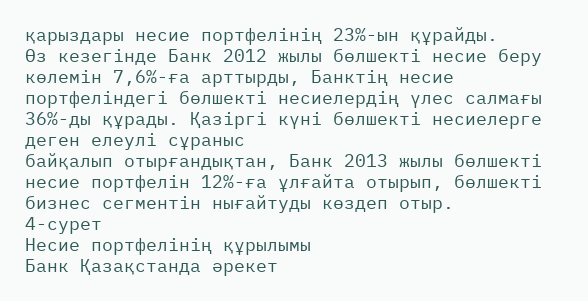қарыздары несие портфелінің 23%-ын құрайды.
Өз кезегінде Банк 2012 жылы бөлшекті несие беру көлемін 7,6%-ға арттырды, Банктің несие портфеліндегі бөлшекті несиелердің үлес салмағы 36%-ды құрады. Қазіргі күні бөлшекті несиелерге деген елеулі сұраныс
байқалып отырғандықтан, Банк 2013 жылы бөлшекті несие портфелін 12%-ға ұлғайта отырып, бөлшекті бизнес сегментін нығайтуды көздеп отыр.
4-сурет
Несие портфелінің құрылымы
Банк Қазақстанда әрекет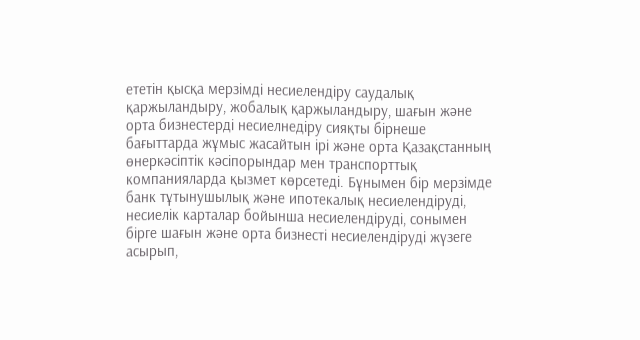ететін қысқа мерзімді несиелендіру саудалық қаржыландыру, жобалық қаржыландыру, шағын және орта бизнестерді несиелнедіру сияқты бірнеше бағыттарда жұмыс жасайтын ірі және орта Қазақстанның өнеркәсіптік кәсіпорындар мен транспорттық компанияларда қызмет көрсетеді. Бұнымен бір мерзімде банк тұтынушылық және ипотекалық несиелендіруді, несиелік карталар бойынша несиелендіруді, сонымен бірге шағын және орта бизнесті несиелендіруді жүзеге асырып,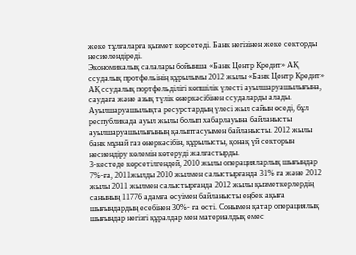жеке тұлғаларға қызмет көрсетеді. Банк негізінен жеке секторды несиелендіреді.
Экономикалық салалары бойынша «Банк Центр Кредит» АҚ ссудалық протфельінің құрылымы 2012 жылы «Банк Центр Кредит» АҚ ссудалық портфельділігі көпшілік үлесті ауылшаруашылығына, саудаға және азық түлік өнеркәсібінен ссудаларды алады. Ауылшаруашылықта ресурстардың үлесі жыл сайын өседі, бұл республикада ауыл жылы болып хабарлауына байланысты ауылшаруашылығының қалыптасуымен байланысты. 2012 жылы банк мұнай газ өнеркәсібін, құрылысты, қонақ үй секторын несиендіру көлемін көтеруді жалғастырды.
3-кестеде көрсетілгендей, 2010 жылы операцияларлық шығындар 7%-ға, 2011жылды 2010 жылмен салыстырғанда 31% ға және 2012 жылы 2011 жылмен салыстырғанда 2012 жылы қызметкерлердің санының 11776 адамға өсуімен байланысты еңбек ақыға шығындардың есебінен 30%- ға өсті. Сонымен қатар операциялық шығындар негізгі құралдар мен материалдық емес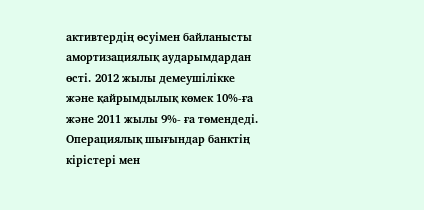активтердің өсуімен байланысты амортизациялық аударымдардан өсті. 2012 жылы демеушілікке және қайрымдылық көмек 10%-ға және 2011 жылы 9%- ға төмендеді.
Операциялық шығындар банктің кірістері мен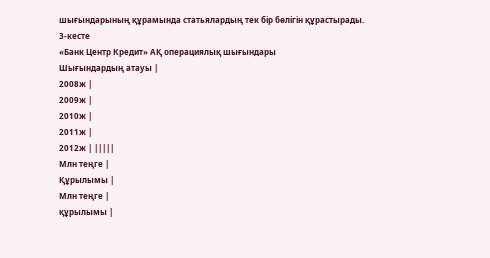шығындарының құрамында статьялардың тек бір бөлігін құрастырады.
3-кесте
«Банк Центр Кредит» АҚ операциялық шығындары
Шығындардың атауы |
2008ж |
2009ж |
2010ж |
2011ж |
2012ж | |||||
Млн теңге |
Құрылымы |
Млн теңге |
құрылымы |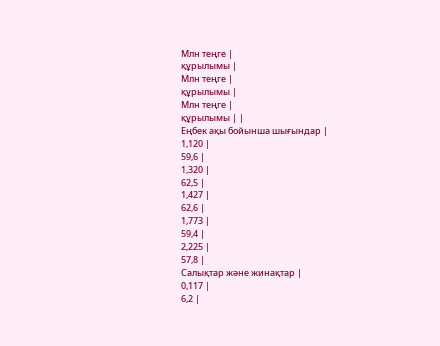Млн теңге |
құрылымы |
Млн теңге |
құрылымы |
Млн теңге |
құрылымы | |
Еңбек ақы бойынша шығындар |
1,120 |
59,6 |
1,320 |
62,5 |
1,427 |
62,6 |
1,773 |
59,4 |
2,225 |
57,8 |
Салықтар және жинақтар |
0,117 |
6,2 |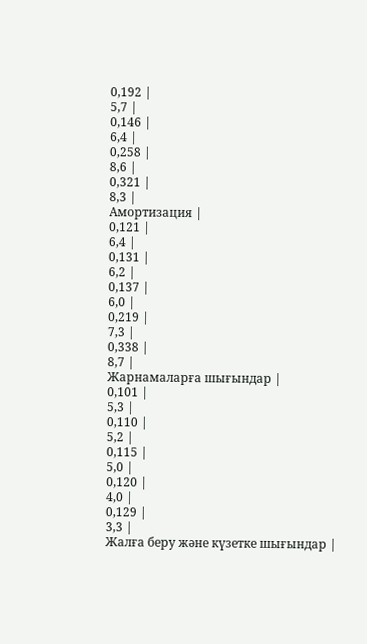0,192 |
5,7 |
0,146 |
6,4 |
0,258 |
8,6 |
0,321 |
8,3 |
Амортизация |
0,121 |
6,4 |
0,131 |
6,2 |
0,137 |
6,0 |
0,219 |
7,3 |
0,338 |
8,7 |
Жарнамаларға шығындар |
0,101 |
5,3 |
0,110 |
5,2 |
0,115 |
5,0 |
0,120 |
4,0 |
0,129 |
3,3 |
Жалға беру және күзетке шығындар |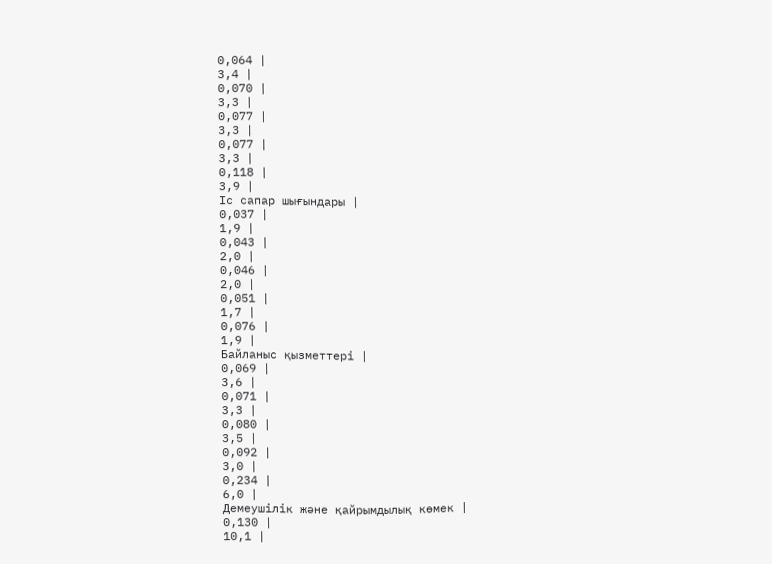0,064 |
3,4 |
0,070 |
3,3 |
0,077 |
3,3 |
0,077 |
3,3 |
0,118 |
3,9 |
Іс сапар шығындары |
0,037 |
1,9 |
0,043 |
2,0 |
0,046 |
2,0 |
0,051 |
1,7 |
0,076 |
1,9 |
Байланыс қызметтері |
0,069 |
3,6 |
0,071 |
3,3 |
0,080 |
3,5 |
0,092 |
3,0 |
0,234 |
6,0 |
Демеушілік және қайрымдылық көмек |
0,130 |
10,1 |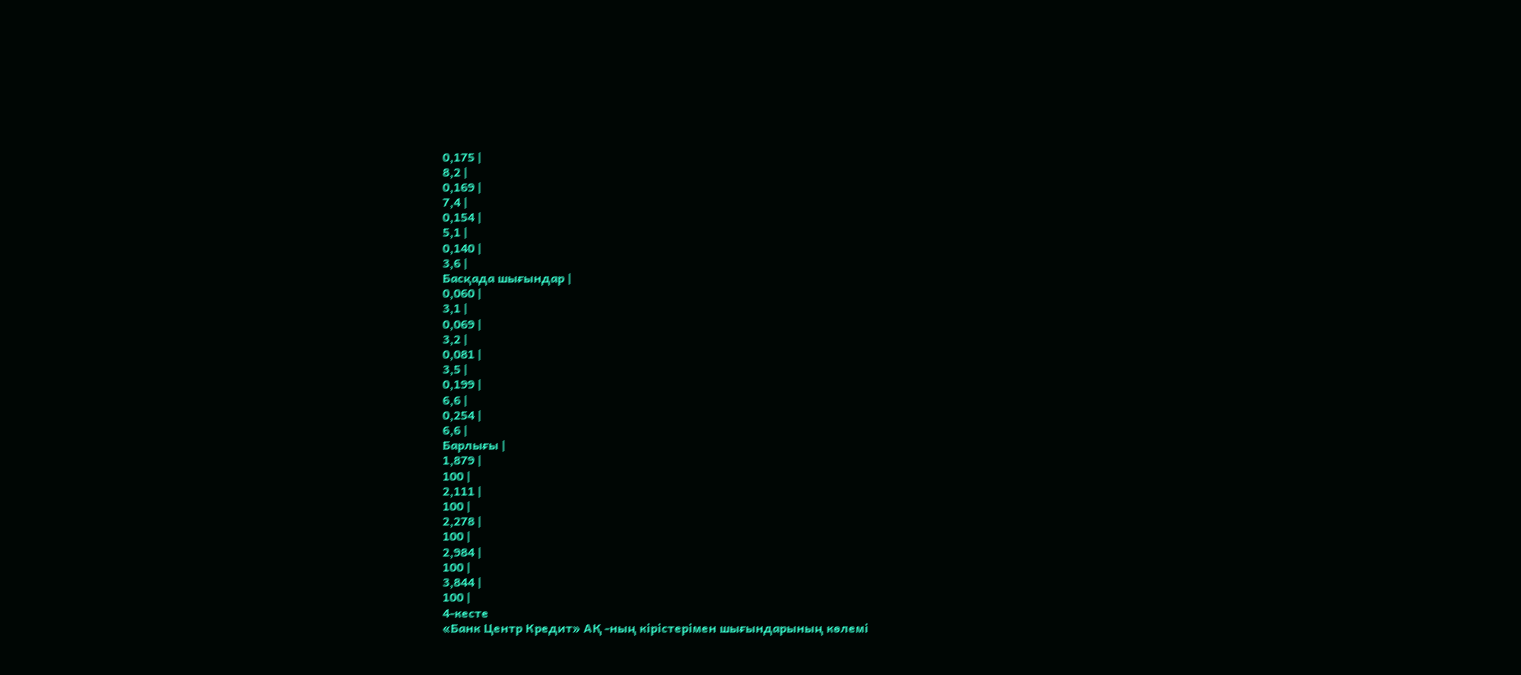0,175 |
8,2 |
0,169 |
7,4 |
0,154 |
5,1 |
0,140 |
3,6 |
Басқада шығындар |
0,060 |
3,1 |
0,069 |
3,2 |
0,081 |
3,5 |
0,199 |
6,6 |
0,254 |
6,6 |
Барлығы |
1,879 |
100 |
2,111 |
100 |
2,278 |
100 |
2,984 |
100 |
3,844 |
100 |
4-кесте
«Банк Центр Кредит» АҚ -ның кірістерімен шығындарының көлемі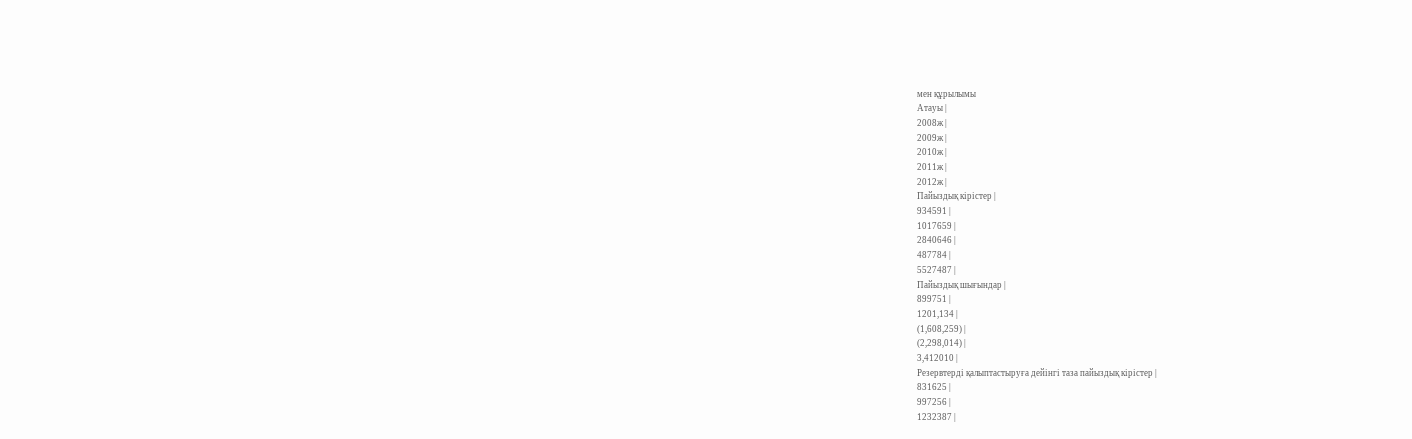мен құрылымы
Атауы |
2008ж |
2009ж |
2010ж |
2011ж |
2012ж |
Пайыздық кірістер |
934591 |
1017659 |
2840646 |
487784 |
5527487 |
Пайыздық шығындар |
899751 |
1201,134 |
(1,608,259) |
(2,298,014) |
3,412010 |
Резервтерді қалыптастыруға дейінгі таза пайыздық кірістер |
831625 |
997256 |
1232387 |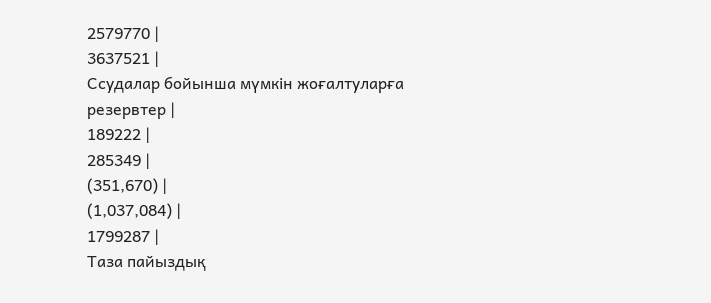2579770 |
3637521 |
Ссудалар бойынша мүмкін жоғалтуларға резервтер |
189222 |
285349 |
(351,670) |
(1,037,084) |
1799287 |
Таза пайыздық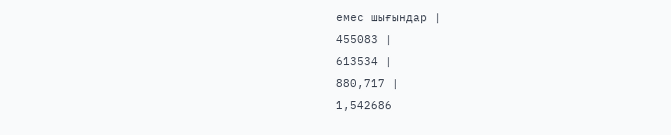емес шығындар |
455083 |
613534 |
880,717 |
1,542686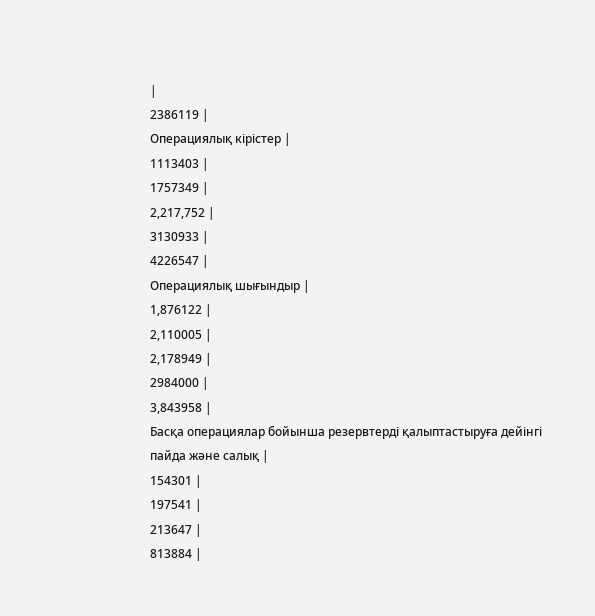|
2386119 |
Операциялық кірістер |
1113403 |
1757349 |
2,217,752 |
3130933 |
4226547 |
Операциялық шығындыр |
1,876122 |
2,110005 |
2,178949 |
2984000 |
3,843958 |
Басқа операциялар бойынша резервтерді қалыптастыруға дейінгі пайда және салық |
154301 |
197541 |
213647 |
813884 |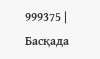999375 |
Басқада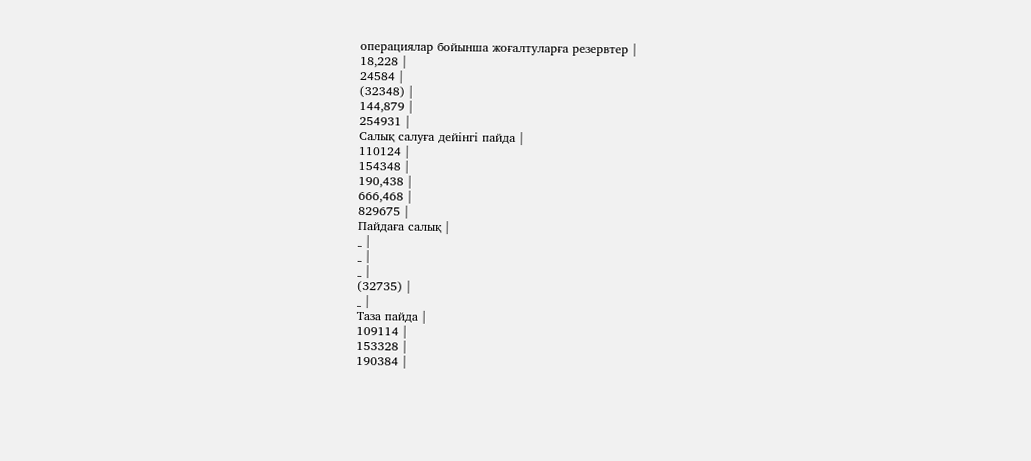операциялар бойынша жоғалтуларға резервтер |
18,228 |
24584 |
(32348) |
144,879 |
254931 |
Салық салуға дейінгі пайда |
110124 |
154348 |
190,438 |
666,468 |
829675 |
Пайдаға салық |
_ |
_ |
_ |
(32735) |
_ |
Таза пайда |
109114 |
153328 |
190384 |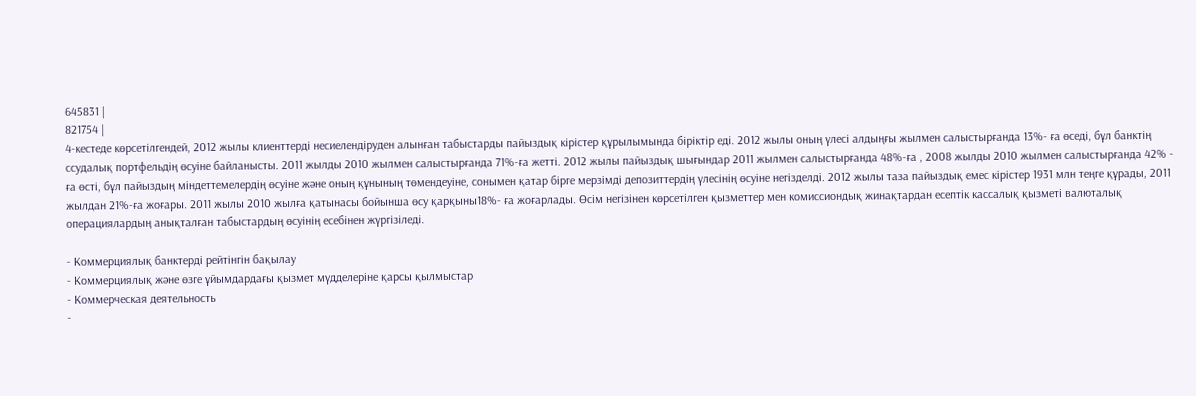645831 |
821754 |
4-кестеде көрсетілгендей, 2012 жылы клиенттерді несиелендіруден алынған табыстарды пайыздық кірістер құрылымында біріктір еді. 2012 жылы оның үлесі алдыңғы жылмен салыстырғанда 13%- ға өседі, бұл банктің ссудалық портфельдің өсуіне байланысты. 2011 жылды 2010 жылмен салыстырғанда 71%-ға жетті. 2012 жылы пайыздық шығындар 2011 жылмен салыстырғанда 48%-ға , 2008 жылды 2010 жылмен салыстырғанда 42% - ға өсті, бұл пайыздың міндеттемелердің өсуіне және оның құнының төмендеуіне, сонымен қатар бірге мерзімді депозиттердің үлесінің өсуіне негізделді. 2012 жылы таза пайыздық емес кірістер 1931 млн теңге құрады, 2011 жылдан 21%-ға жоғары. 2011 жылы 2010 жылға қатынасы бойынша өсу қарқыны18%- ға жоғарлады. Өсім негізінен көрсетілген қызметтер мен комиссиондық жинақтардан есептік кассалық қызметі валюталық операциялардың анықталған табыстардың өсуінің есебінен жүргізіледі.

- Коммерциялық банктерді рейтінгін бақылау
- Коммерциялық және өзге ұйымдардағы қызмет мүдделеріне қарсы қылмыстар
- Коммерческая деятельность
-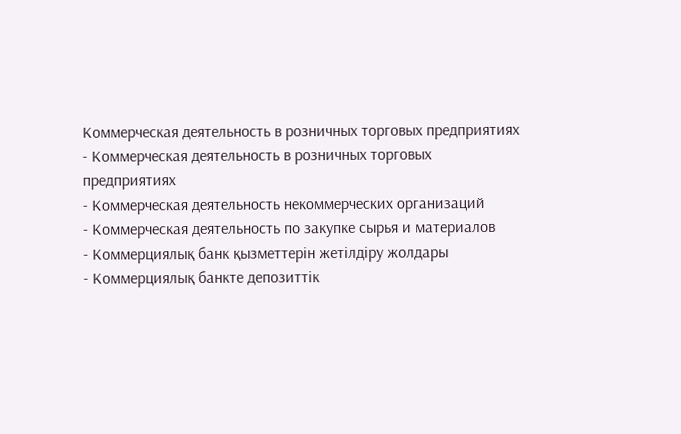Коммерческая деятельность в розничных торговых предприятиях
- Коммерческая деятельность в розничных торговых предприятиях
- Коммерческая деятельность некоммерческих организаций
- Коммерческая деятельность по закупке сырья и материалов
- Коммерциялық банк қызметтерін жетілдіру жолдары
- Коммерциялық банкте депозиттік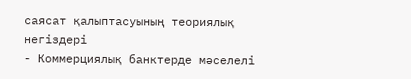саясат қалыптасуының теориялық негіздері
- Коммерциялық банктерде мәселелі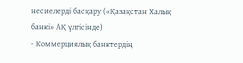несиелерді басқару («Қазақстан Халық банкі» АҚ үлгісінде)
- Коммерциялық банктердің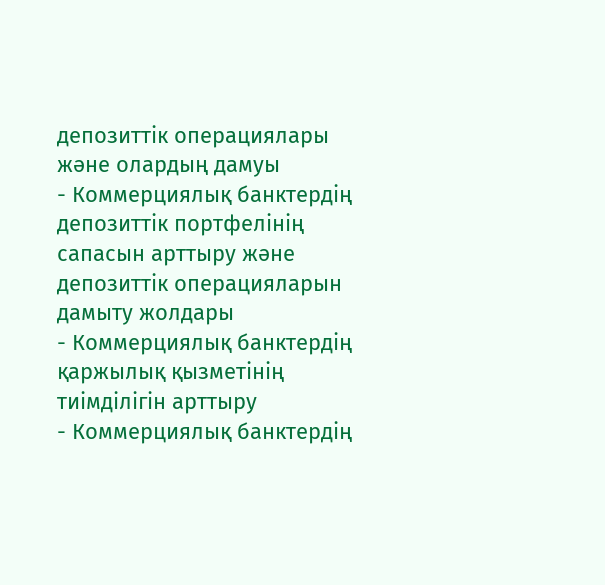депозиттік операциялары және олардың дамуы
- Коммерциялық банктердің депозиттік портфелінің сапасын арттыру және депозиттік операцияларын дамыту жолдары
- Коммерциялық банктердің қаржылық қызметінің тиімділігін арттыру
- Коммерциялық банктердің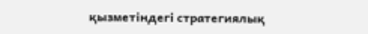қызметіндегі стратегиялық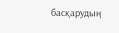басқарудың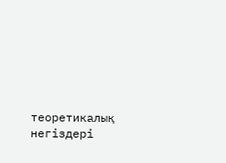теоретикалық негіздері